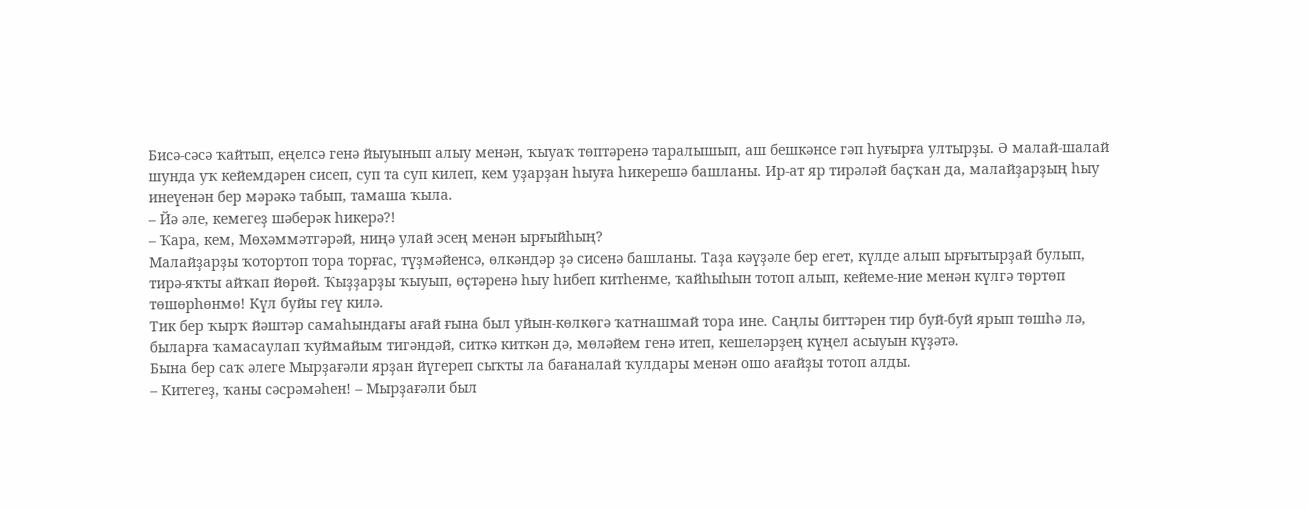Бисә-сәсә ҡайтып, еңелсә генә йыуынып алыу менән, ҡыуаҡ төптәренә таралышып, аш бешкәнсе гәп һуғырға ултырҙы. Ә малай-шалай шунда уҡ кейемдәрен сисеп, суп та суп килеп, кем уҙарҙан һыуға һикерешә башланы. Ир-ат яр тирәләй баҫҡан да, малайҙарҙың һыу инеүенән бер мәрәкә табып, тамаша ҡыла.
– Йә әле, кемегеҙ шәберәк һикерә?!
– Ҡара, кем, Мөхәммәтгәрәй, ниңә улай эсең менән ырғыйһың?
Малайҙарҙы ҡотортоп тора торғас, түҙмәйенсә, өлкәндәр ҙә сисенә башланы. Таҙа кәүҙәле бер егет, күлде алып ырғытырҙай булып, тирә-яҡты айҡап йөрөй. Ҡыҙҙарҙы ҡыуып, өҫтәренә һыу һибеп китһенме, ҡайһыһын тотоп алып, кейеме-ние менән күлгә төртөп төшөрһөнмө! Күл буйы геү килә.
Тик бер ҡырҡ йәштәр самаһындағы ағай ғына был уйын-көлкөгә ҡатнашмай тора ине. Саңлы биттәрен тир буй-буй ярып төшһә лә, быларға ҡамасаулап ҡуймайым тигәндәй, ситкә киткән дә, мөләйем генә итеп, кешеләрҙең күңел асыуын күҙәтә.
Бына бер саҡ әлеге Мырҙағәли ярҙан йүгереп сыҡты ла бағаналай ҡулдары менән ошо ағайҙы тотоп алды.
– Китегеҙ, ҡаны сәсрәмәһен! – Мырҙағәли был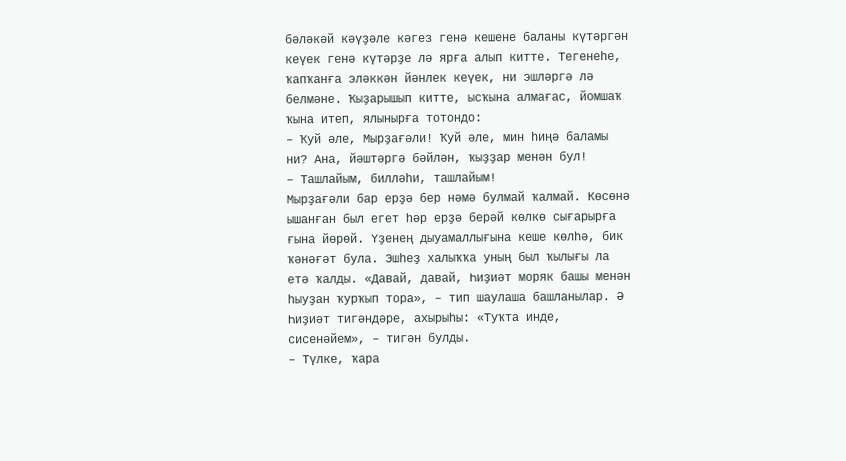бәләкәй кәүҙәле кәгез генә кешене баланы күтәргән кеүек генә күтәрҙе лә ярға алып китте. Тегенеһе, ҡапҡанға эләккән йәнлек кеүек, ни эшләргә лә белмәне. Ҡыҙарышып китте, ысҡына алмағас, йомшаҡ ҡына итеп, ялынырға тотондо:
– Ҡуй әле, Мырҙағәли! Ҡуй әле, мин һиңә баламы ни? Ана, йәштәргә бәйлән, ҡыҙҙар менән бул!
– Ташлайым, билләһи, ташлайым!
Мырҙағәли бар ерҙә бер нәмә булмай ҡалмай. Көсөнә ышанған был егет һәр ерҙә берәй көлкө сығарырға ғына йөрөй. Үҙенең дыуамаллығына кеше көлһә, бик ҡәнәғәт була. Эшһеҙ халыҡҡа уның был ҡылығы ла етә ҡалды. «Давай, давай, Һиҙиәт моряк башы менән һыуҙан ҡурҡып тора», – тип шаулаша башланылар. Ә Һиҙиәт тигәндәре, ахырыһы: «Туҡта инде, сисенәйем», – тигән булды.
– Түлке, ҡара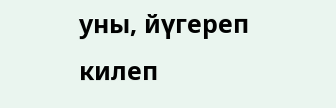уны, йүгереп килеп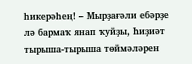һикерәһең! – Мырҙағәли ебәрҙе лә бармаҡ янап ҡуйҙы, Һиҙиәт тырыша-тырыша төймәләрен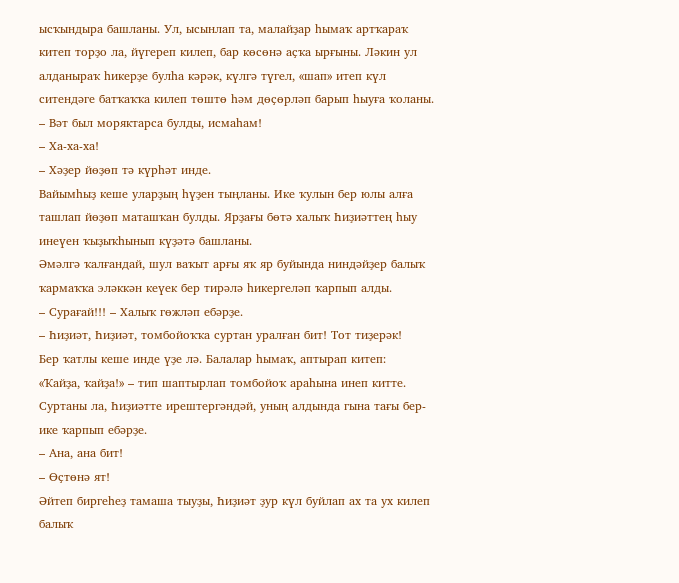ысҡындыра башланы. Ул, ысынлап та, малайҙар һымаҡ артҡараҡ китеп торҙо ла, йүгереп килеп, бар көсөнә аҫҡа ырғыны. Ләкин ул алданыраҡ һикерҙе булһа кәрәк, күлгә түгел, «шап» итеп күл ситендәге батҡаҡҡа килеп төштө һәм дөҫөрләп барып һыуға ҡоланы.
– Вәт был моряктарса булды, исмаһам!
– Ха-ха-ха!
– Хәҙер йөҙөп тә күрһәт инде.
Вайымһыҙ кеше уларҙың һүҙен тыңланы. Ике ҡулын бер юлы алға ташлап йөҙөп маташҡан булды. Ярҙағы бөтә халыҡ Һиҙиәттең һыу инеүен ҡыҙыҡһынып күҙәтә башланы.
Әмәлгә ҡалғандай, шул ваҡыт арғы яҡ яр буйында ниндәйҙер балыҡ ҡармаҡҡа эләккән кеүек бер тирәлә һикергеләп ҡарпып алды.
– Сурағай!!! – Халыҡ гөжләп ебәрҙе.
– Һиҙиәт, Һиҙиәт, томбойоҡҡа суртан уралған бит! Тот тиҙерәк!
Бер ҡатлы кеше инде үҙе лә. Балалар һымаҡ, аптырап китеп:
«Ҡайҙа, ҡайҙа!» – тип шаптырлап томбойоҡ араһына инеп китте. Суртаны ла, Һиҙиәтте ирештергәндәй, уның алдында гына тағы бер-ике ҡарпып ебәрҙе.
– Ана, ана бит!
– Өҫтөнә ят!
Әйтеп биргеһеҙ тамаша тыуҙы, Һиҙиәт ҙур күл буйлап ах та ух килеп балыҡ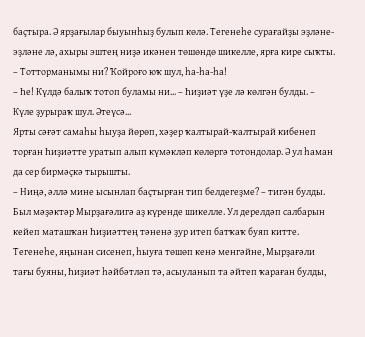баҫтыра. Ә ярҙағылар быуынһыҙ булып көлә. Тегенеһе сурағайҙы эҙләне-эҙләне лә, ахыры эштең ниҙә икәнен төшөндө шикелле, ярға кире сыҡты.
– Тотторманымы ни? Ҡойроғо юҡ шул, һа-һа-һа!
– Һе! Күлдә балыҡ тотоп буламы ни... – Һиҙиәт үҙе лә көлгән булды. – Күле ҙурыраҡ шул. Әтеүсә...
Ярты сәғәт самаһы һыуҙа йөрөп, хәҙер ҡалтырай-ҡалтырай кибенеп торған Һиҙиәтте уратып алып күмәкләп көлөргә тотондолар. Ә ул һаман да сер бирмәҫкә тырышты.
– Ниңә, әллә мине ысынлап баҫтырған тип белдегеҙме? – тигән булды.
Был мәҙәктәр Мырҙағәлигә аҙ күренде шикелле. Ул дерелдәп салбарын кейеп маташҡан Һиҙиәттең тәненә ҙур итеп батҡаҡ буяп китте. Тегенеһе, яңынан сисенеп, һыуға төшөп кенә менгәйне, Мырҙағәли тағы буяны, Һиҙиәт һәйбәтләп тә, асыуланып та әйтеп ҡараған булды,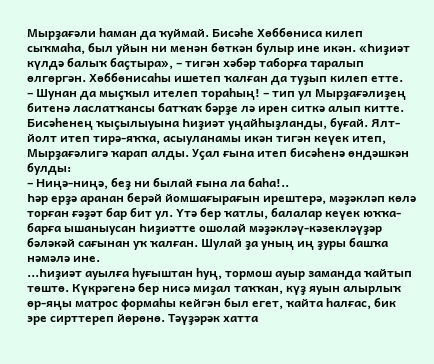Мырҙағәли һаман да ҡуймай. Бисәһе Хөббөниса килеп сыҡмаһа, был уйын ни менән бөткән булыр ине икән. «Һиҙиәт күлдә балыҡ баҫтыра», – тигән хәбәр таборға таралып өлгөргән. Хөббөнисаһы ишетеп ҡалған да туҙып килеп етте.
– Шунан да мыҫҡыл ителеп тораһың! – тип ул Мырҙағәлиҙең битенә ласлатҡансы батҡаҡ бәрҙе лә ирен ситкә алып китте. Бисәһенең ҡыҫылыуына Һиҙиәт уңайһыҙланды, буғай. Ялт-йолт итеп тирә-яҡҡа, асыуланамы икән тигән кеүек итеп, Мырҙағәлигә ҡарап алды. Уҫал ғына итеп бисәһенә өндәшкән булды:
– Ниңә-ниңә, беҙ ни былай ғына ла баһа!..
Һәр ерҙә аранан берәй йомшағырағын ирештерә, мәҙәкләп көлә торған ғәҙәт бар бит ул. Үтә бер ҡатлы, балалар кеүек юҡҡа-барға ышаныусан Һиҙиәтте ошолай мәҙәкләү-кәзекләүҙәр бәләкәй сағынан уҡ ҡалған. Шулай ҙа уның иң ҙуры башҡа нәмәлә ине.
...Һиҙиәт ауылға һуғыштан һуң, тормош ауыр заманда ҡайтып төштө. Күкрәгенә бер нисә миҙал таҡҡан, күҙ яуын алырлыҡ өр-яңы матрос формаһы кейгән был егет, ҡайта һалғас, бик эре сирттереп йөрөнө. Тәүҙәрәк хатта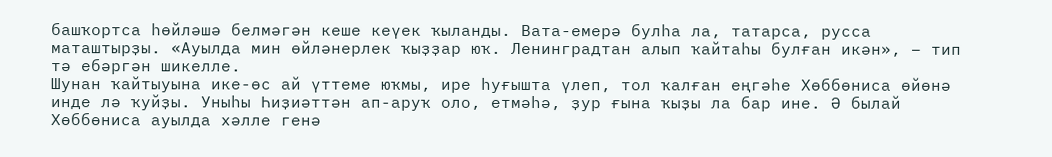башҡортса һөйләшә белмәгән кеше кеүек ҡыланды. Вата-емерә булһа ла, татарса, русса маташтырҙы. «Ауылда мин өйләнерлек ҡыҙҙар юҡ. Ленинградтан алып ҡайтаһы булған икән», – тип тә ебәргән шикелле.
Шунан ҡайтыуына ике-өс ай үттеме юҡмы, ире һуғышта үлеп, тол ҡалған еңгәһе Хөббөниса өйөнә инде лә ҡуйҙы. Уныһы Һиҙиәттән ап-аруҡ оло, етмәһә, ҙур ғына ҡыҙы ла бар ине. Ә былай Хөббөниса ауылда хәлле генә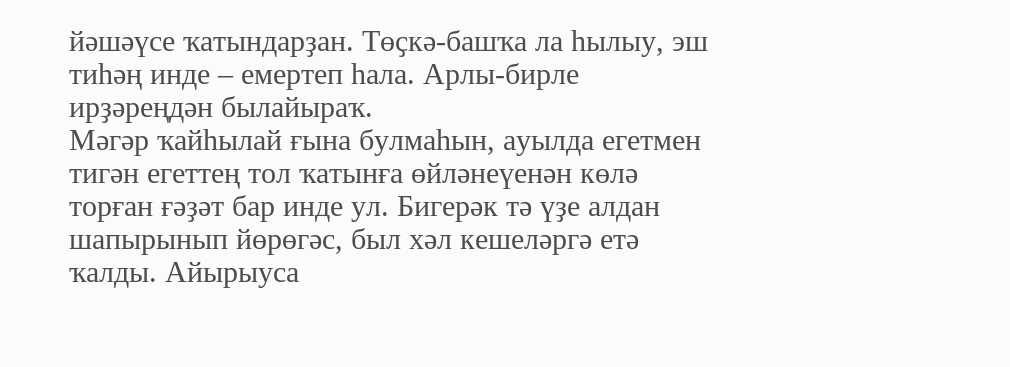йәшәүсе ҡатындарҙан. Төҫкә-башҡа ла һылыу, эш тиһәң инде – емертеп һала. Арлы-бирле ирҙәреңдән былайыраҡ.
Мәгәр ҡайһылай ғына булмаһын, ауылда егетмен тигән егеттең тол ҡатынға өйләнеүенән көлә торған ғәҙәт бар инде ул. Бигерәк тә үҙе алдан шапырынып йөрөгәс, был хәл кешеләргә етә ҡалды. Айырыуса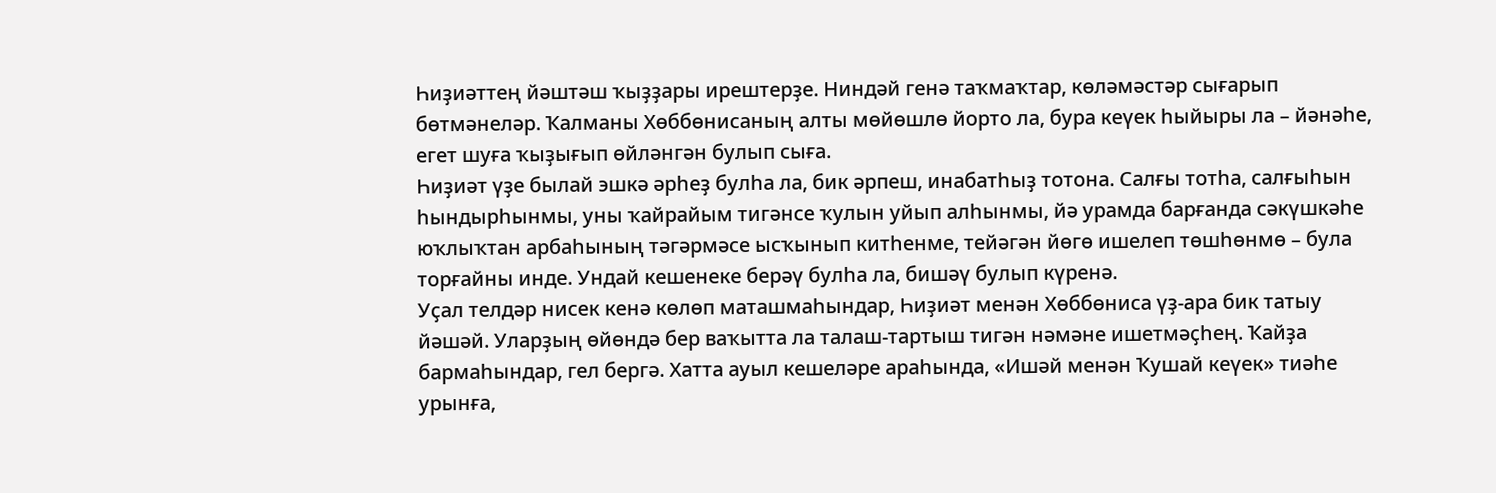Һиҙиәттең йәштәш ҡыҙҙары ирештерҙе. Ниндәй генә таҡмаҡтар, көләмәстәр сығарып бөтмәнеләр. Ҡалманы Хөббөнисаның алты мөйөшлө йорто ла, бура кеүек һыйыры ла – йәнәһе, егет шуға ҡыҙығып өйләнгән булып сыға.
Һиҙиәт үҙе былай эшкә әрһеҙ булһа ла, бик әрпеш, инабатһыҙ тотона. Салғы тотһа, салғыһын һындырһынмы, уны ҡайрайым тигәнсе ҡулын уйып алһынмы, йә урамда барғанда сәкүшкәһе юҡлыҡтан арбаһының тәгәрмәсе ысҡынып китһенме, тейәгән йөгө ишелеп төшһөнмө – була торғайны инде. Ундай кешенеке берәү булһа ла, бишәү булып күренә.
Уҫал телдәр нисек кенә көлөп маташмаһындар, Һиҙиәт менән Хөббөниса үҙ-ара бик татыу йәшәй. Уларҙың өйөндә бер ваҡытта ла талаш-тартыш тигән нәмәне ишетмәҫһең. Ҡайҙа бармаһындар, гел бергә. Хатта ауыл кешеләре араһында, «Ишәй менән Ҡушай кеүек» тиәһе урынға,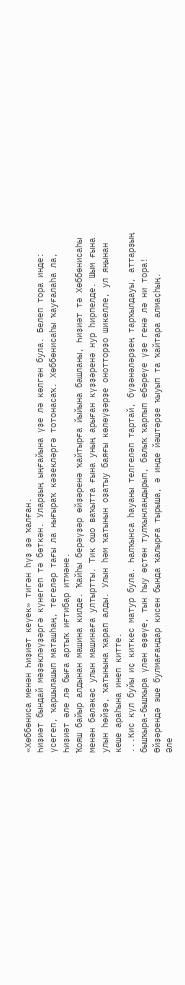«Хөббөниса менән Һиҙиәт кеүек» тигән һүҙ ҙә ҡалған.
Һиҙиәт бындай мәҙәкләүҙәргә күнегеп тә бөткән. Уларҙың ыңғайына үҙе лә көлгән була. Белеп тора инде: үсегеп, ҡаршылашып маташһаң, тегеләр тағы ла нығыраҡ кәзекләргә тотонасаҡ. Хөббөнисаһы ҡауғалаһа ла, Һиҙиәт әле лә быға артыҡ иғтибар итмәне.
Ҡояш байыр алдынан машина килде. Ҡайһы берәүҙәр өйҙәренә ҡайтырға йыйына башланы, Һиҙиәт тә Хөббөнисаһы менән бәләкәс улын машинаға ултыртты. Тик ошо ваҡытта ғына уның арыған күҙҙәренә нур һирпелде. Шым ғына улын һөйҙө, ҡатынына ҡарап алды. Улын һәм ҡатынын оҙатыу баяғы көлөүҙәрҙе онотторҙо шикелле, ул яңынан кеше араһына инеп китте.
...Кис күл буйы иҫ киткес матур була. Һалҡынса һауаны телгеләп тартай, бүҙәнәләрҙең тарҡылдауы, аттарҙың бышҡыра-бышҡыра үлән өҙөүе, тын һыу өҫтөн тулҡынландырып, балыҡ ҡарпып ебәреүе үҙе генә лә ни тора! Өйҙәрендә эше булмағандар кисен бында ҡалырға тырыша, ә инде йәштәрҙе ҡыуып та ҡайтара алмаҫһың.
Әле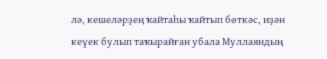лә, кешеләрҙең ҡайтаһы ҡайтып бөткәс, иҙән кеүек булып таҡырайған убала Муллаяндың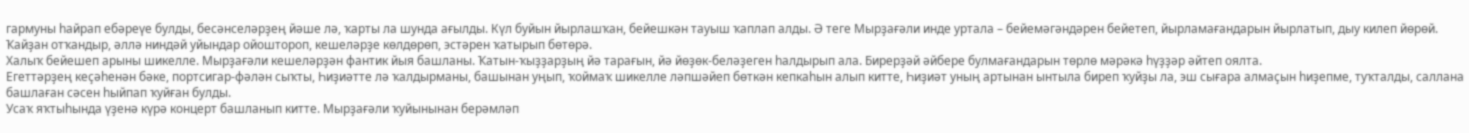гармуны һайрап ебәреүе булды, бесәнселәрҙең йәше лә, ҡарты ла шунда ағылды. Күл буйын йырлашҡан, бейешкән тауыш ҡаплап алды. Ә теге Мырҙағәли инде уртала – бейемәгәндәрен бейетеп, йырламағандарын йырлатып, дыу килеп йөрөй. Ҡайҙан отҡандыр, әллә ниндәй уйындар ойоштороп, кешеләрҙе көлдөрөп, эстәрен ҡатырып бөтөрә.
Халыҡ бейешеп арыны шикелле. Мырҙағәли кешеләрҙән фантик йыя башланы. Ҡатын-ҡыҙҙарҙың йә тарағын, йә йөҙөк-беләҙеген һалдырып ала. Бирерҙәй әйбере булмағандарын төрлө мәрәкә һүҙҙәр әйтеп оялта.
Егеттәрҙең кеҫәһенән бәке, портсигар-фәлән сыҡты, Һиҙиәтте лә ҡалдырманы, башынан уңып, ҡоймаҡ шикелле ләпшәйеп бөткән кепкаһын алып китте, Һиҙиәт уның артынан ынтыла биреп ҡуйҙы ла, эш сығара алмаҫын һиҙепме, туҡталды, саллана башлаған сәсен һыйпап ҡуйған булды.
Усаҡ яҡтыһында үҙенә күрә концерт башланып китте. Мырҙағәли ҡуйынынан берәмләп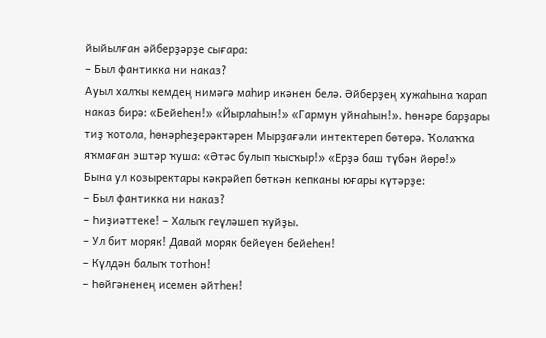йыйылған әйберҙәрҙе сығара:
– Был фантикка ни наказ?
Ауыл халҡы кемдең нимәгә маһир икәнен белә. Әйберҙең хужаһына ҡарап наказ бирә: «Бейеһен!» «Йырлаһын!» «Гармун уйнаһын!». Һөнәре барҙары тиҙ ҡотола, һөнәрһеҙерәктәрен Мырҙағәли интектереп бөтөрә. Ҡолаҡҡа яҡмаған эштәр ҡуша: «Әтәс булып ҡысҡыр!» «Ерҙә баш түбән йөрө!»
Бына ул козыректары кәкрәйеп бөткән кепканы юғары күтәрҙе:
– Был фантикка ни наказ?
– Һиҙиәттеке! – Халыҡ геүләшеп ҡуйҙы.
– Ул бит моряк! Давай моряк бейеүен бейеһен!
– Күлдән балыҡ тотһон!
– Һөйгәненең исемен әйтһен!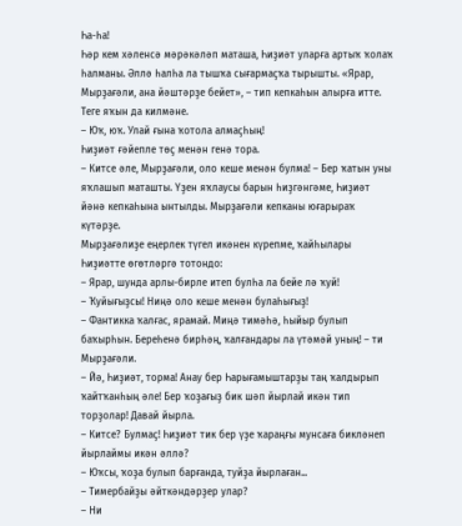Һа-һа!
Һәр кем хәленсә мәрәкәләп маташа, Һиҙиәт уларға артыҡ ҡолаҡ һалманы. Әллә һалһа ла тышҡа сығармаҫҡа тырышты. «Ярар, Мырҙағәли, ана йәштәрҙе бейет», – тип кепкаһын алырға итте. Теге яҡын да килмәне.
– Юҡ, юҡ. Улай ғына ҡотола алмаҫһың!
Һиҙиәт ғәйепле төҫ менән генә тора.
– Китсе әле, Мырҙағәли, оло кеше менән булма! – Бер ҡатын уны яҡлашып маташты. Үҙен яҡлаусы барын һиҙгәнгәме, Һиҙиәт йәнә кепкаһына ынтылды. Мырҙағәли кепканы юғарыраҡ күтәрҙе.
Мырҙағәлиҙе еңерлек түгел икәнен күрепме, ҡайһылары Һиҙиәтте өгөтләргә тотондо:
– Ярар, шунда арлы-бирле итеп булһа ла бейе лә ҡуй!
– Ҡуйығыҙсы! Ниңә оло кеше менән булаһығыҙ!
– Фантикка ҡалғас, ярамай. Миңә тимәһә, һыйыр булып баҡырһын. Береһенә бирһәң, ҡалғандары ла үтәмәй уның! – ти Мырҙағәли.
– Йә, Һиҙиәт, торма! Анау бер Һарығамыштарҙы таң ҡалдырып ҡайтҡанһың әле! Бер ҡоҙағыҙ бик шәп йырлай икән тип торҙолар! Давай йырла.
– Китсе? Булмаҫ! Һиҙиәт тик бер үҙе ҡараңғы мунсаға бикләнеп йырлаймы икән әллә?
– Юҡсы, ҡоҙа булып барғанда, туйҙа йырлаған...
– Тимербайҙы әйткәндәрҙер улар?
– Ни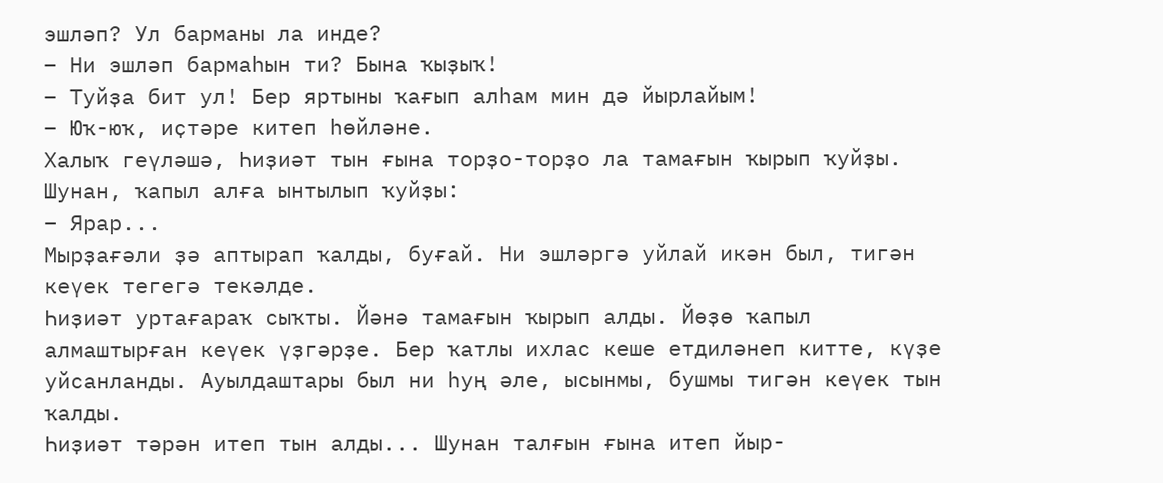эшләп? Ул барманы ла инде?
– Ни эшләп бармаһын ти? Бына ҡыҙыҡ!
– Туйҙа бит ул! Бер яртыны ҡағып алһам мин дә йырлайым!
– Юҡ-юҡ, иҫтәре китеп һөйләне.
Халыҡ геүләшә, Һиҙиәт тын ғына торҙо-торҙо ла тамағын ҡырып ҡуйҙы. Шунан, ҡапыл алға ынтылып ҡуйҙы:
– Ярар...
Мырҙағәли ҙә аптырап ҡалды, буғай. Ни эшләргә уйлай икән был, тигән кеүек тегегә текәлде.
Һиҙиәт уртағараҡ сыҡты. Йәнә тамағын ҡырып алды. Йөҙө ҡапыл алмаштырған кеүек үҙгәрҙе. Бер ҡатлы ихлас кеше етдиләнеп китте, күҙе уйсанланды. Ауылдаштары был ни һуң әле, ысынмы, бушмы тигән кеүек тын ҡалды.
Һиҙиәт тәрән итеп тын алды... Шунан талғын ғына итеп йыр-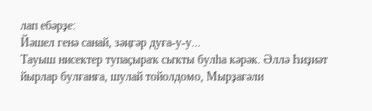лап ебәрҙе:
Йәшел генә санай, зәңгәр дуға-у-у...
Тауыш нисектер тупаҫыраҡ сыҡты булһа кәрәк. Әллә Һиҙиәт йырлар булғанға, шулай тойолдомо, Мырҙағәли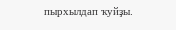пырхылдап ҡуйҙы.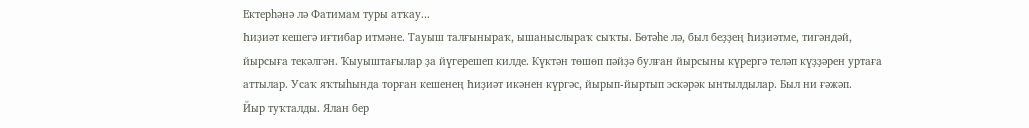Ектерһәнә лә Фатимам туры aтҡаy...
Һиҙиәт кешегә иғтибар итмәне. Тауыш талғыныраҡ, ышаныслыраҡ сыҡты. Бөтәһе лә, был беҙҙең Һиҙиәтме, тигәндәй, йырсыға текәлгән. Ҡыуыштағылар ҙа йүгерешеп килде. Күктән төшөп пәйҙә булған йырсыны күрергә теләп күҙҙәрен уртаға аттылар. Усаҡ яҡтыһында торған кешенең Һиҙиәт икәнен күргәс, йырып-йыртып эскәрәк ынтылдылар. Был ни ғәжәп.
Йыр туҡталды. Ялан бер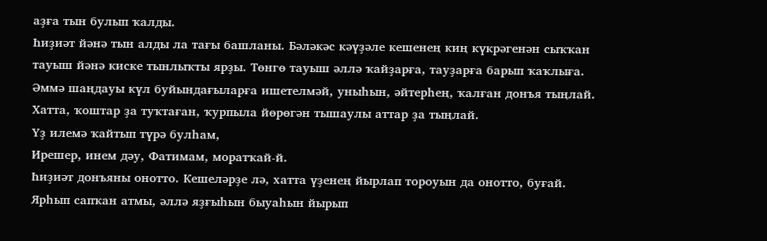аҙға тын булып ҡалды.
Һиҙиәт йәнә тын алды ла тағы башланы. Бәләкәс кәүҙәле кешенең киң күкрәгенән сыҡҡан тауыш йәнә киске тынлыҡты ярҙы. Төнгө тауыш әллә ҡайҙарға, тауҙарға барып ҡаҡлыға. Әммә шаңдауы күл буйындағыларға ишетелмәй, уныһын, әйтерһең, ҡалған донъя тыңлай. Хатта, ҡоштар ҙа туҡтаған, ҡурпыла йөрөгән тышаулы аттар ҙа тыңлай.
Үҙ илемә ҡайтып түрә булһам,
Ирешер, инем дәу, Фатимам, моратҡай-й.
Һиҙиәт донъяны онотто. Кешеләрҙе лә, хатта үҙенең йырлап тороуын да онотто, буғай. Ярһып сапҡан атмы, әллә яҙғыһын быуаһын йырып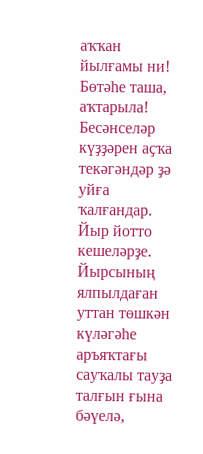аҡҡан йылғамы ни! Бөтәһе таша, аҡтарыла!
Бесәнселәр күҙҙәрен аҫҡа текәгәндәр ҙә уйға ҡалғандар. Йыр йотто кешеләрҙе.
Йырсының ялпылдаған уттан төшкән күләгәһе аръяҡтағы сауҡалы тауҙа талғын ғына бәүелә,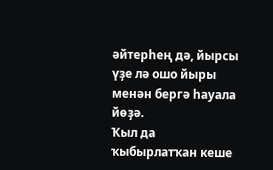әйтерһең дә, йырсы үҙе лә ошо йыры менән бергә һауала йөҙә.
Ҡыл да ҡыбырлатҡан кеше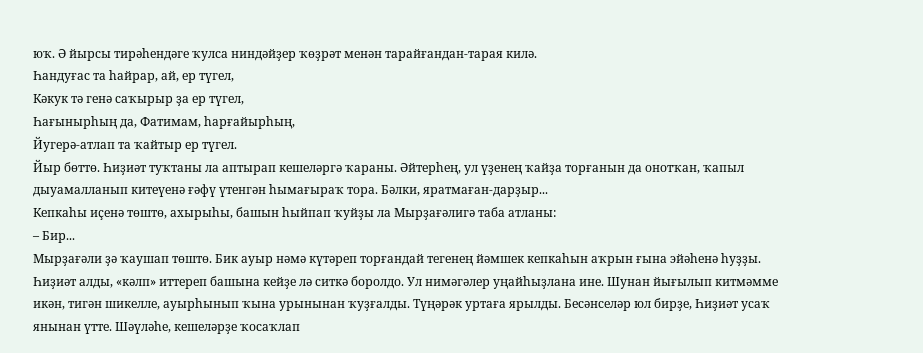юҡ. Ә йырсы тирәһендәге ҡулса ниндәйҙер ҡөҙрәт менән тарайғандан-тарая килә.
Һандуғас та һайрар, ай, ер түгел,
Кәкук тә генә саҡырыр ҙа ер түгел,
Һағынырһың да, Фатимам, һарғайырһың,
Йугерә-атлап та ҡайтыр ер түгел.
Йыр бөттө. Һиҙиәт туҡтаны ла аптырап кешеләргә ҡараны. Әйтерһең, ул үҙенең ҡайҙа торғанын да онотҡан, ҡапыл дыуамалланып китеүенә ғәфү үтенгән һымағыраҡ тора. Бәлки, яратмаған-дарҙыр...
Кепкаһы иҫенә төштө, ахырыһы, башын һыйпап ҡуйҙы ла Мырҙағәлигә таба атланы:
– Бир...
Мырҙағәли ҙә ҡаушап төштө. Бик ауыр нәмә күтәреп торғандай тегенең йәмшек кепкаһын аҡрын ғына эйәһенә һуҙҙы.
Һиҙиәт алды, «кәлп» иттереп башына кейҙе лә ситкә боролдо. Ул нимәгәлер уңайһыҙлана ине. Шунан йығылып китмәмме икән, тигән шикелле, ауырһынып ҡына урынынан ҡуҙғалды. Түңәрәк уртаға ярылды. Бесәнселәр юл бирҙе, Һиҙиәт усаҡ янынан үтте. Шәүләһе, кешеләрҙе ҡосаҡлап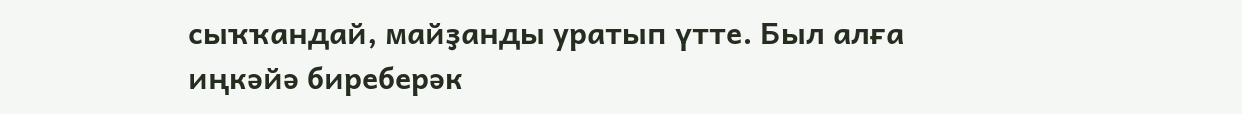сыҡҡандай, майҙанды уратып үтте. Был алға иңкәйә биреберәк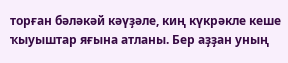торған бәләкәй кәүҙәле, киң күкрәкле кеше ҡыуыштар яғына атланы. Бер аҙҙан уның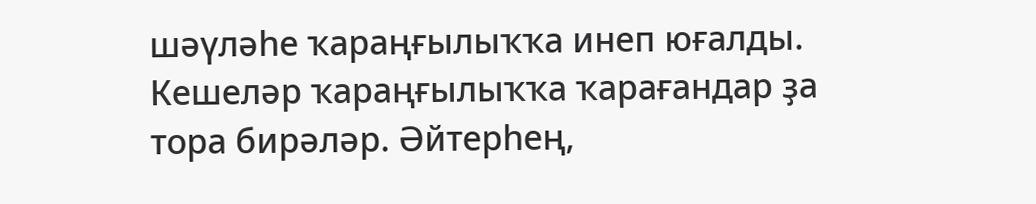шәүләһе ҡараңғылыҡҡа инеп юғалды.
Кешеләр ҡараңғылыҡҡа ҡарағандар ҙа тора бирәләр. Әйтерһең,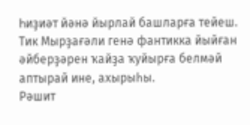Һиҙиәт йәнә йырлай башларға тейеш. Тик Мырҙағәли генә фантикка йыйған әйберҙәрен ҡайҙа ҡуйырға белмәй аптырай ине, ахырыһы.
Рәшит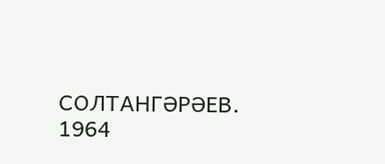СОЛТАНГӘРӘЕВ.
1964